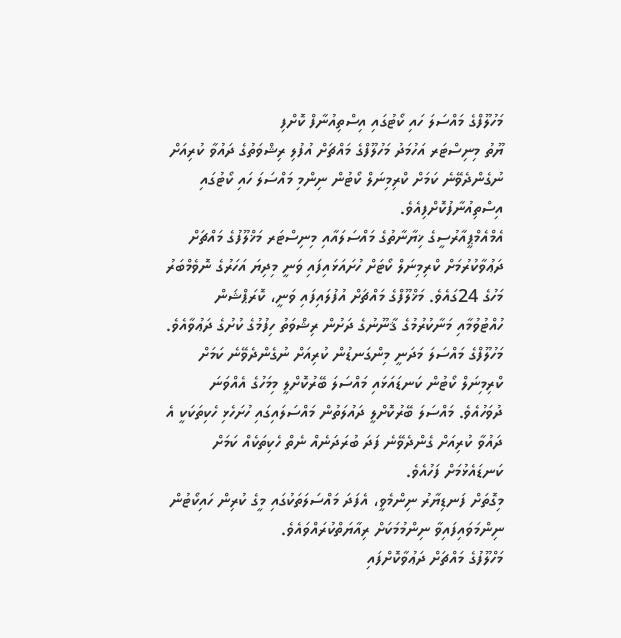މަހުލޫފްގެ މައްސަލަ ހައި ކޯޓުގައި އިސްތިއުނާފް ކޮށްފި
ޔޫތު މިނިސްޓަރ އަހުމަދު މަހުލޫފްގެ މައްޗަށް އުފުލި ރިޝްވަތުގެ ދައުވާ ކުރިއަށް ނުގެންދެވޭނެ ކަމަށް ކްރިމިނަލް ކޯޓުން ނިންމި މައްސަލަ ހައި ކޯޓުގައި އިސްތިއުނާފުކޮށްފިއެވެ.
އެމްއެމްޕީއާރުސީގެ ޚިޔާނާތުގެ މައްސަލައާއި މިނިސްޓަރ މަޚްލޫފުގެ މައްޗަށް ދަޢުވާކުރުމަށް ކްރިމިނަލް ކޯޓަށް ހުށައަޅައިފައި ވަނީ މިދިޔަ އަހަރުގެ ނޮވެމްބަރު މަހުގެ 24ގައެވެ. މަޚްލޫފްގެ މައްޗަށް އުފުލައިފައި ވަނީ، ކޮރަޕްޝަން ހުއްޓުވުމާއި މަނާކުރުމުގެ ޤާނޫނުގެ ދަށުން ރިޝްވަތު ހިފުމުގެ ކުށުގެ ދަޢުވާއެވެ.
މަހުލޫފްގެ މައްސަލަ މަދަނީ މިންގަނޑުން ކުރިއަށް ނުގެންދެވޭނެ ކަމަށް ކްރިމިނަލް ކޯޓުން ކަނޑައަޅައި މައްސަލަ ބޭރުކޮށްލީ މިމަހުގެ އެއްވަނަ ދުވަހުއެވެ. މައްސަލަ ބޭރުކޮށްލީ ދައުލަތުން މައްސަލައިގައި ހުށަހެޅި ހެކިތަކަކީ އެ ދައުވާ ކުރިއަށް ގެންދެވޭނެ ފަދަ ބުރަދަނެއް ނެތް ހެކިތަކެއް ކަމަށް ކަނޑައެޅުމަށް ފަހުއެވެ.
މިގޮތަށް ފަނޑިޔާރު ނިންމެވީ، އެފަދަ މައްސަލަތަކުގައި މީގެ ކުރިން ހައިކޯޓުން ނިންމަވައިފައިވާ ނިންމުމަކަށް ރިއާޔަތްކުރައްވައެވެ.
މަހްލޫފުގެ މައްޗަށް ދަޢުވާކޮށްފައި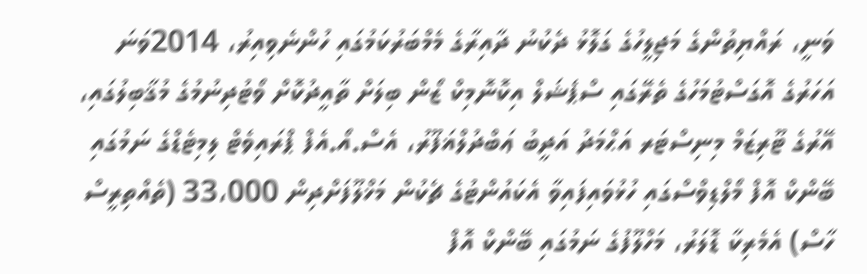ވަނީ، ރައްޔިތުންގެ މަޖިލީހުގެ ގަލޮޅު ދެކުނު ދާއިރާގެ މެމްބަރުކަމުގައި ހުންނެވިއިރު، 2014ވަނަ އަހަރުގެ އޮގަސްޓުމަހުގެ ތެރޭގައި ސްޕެޝަލް އިކޮނޮމިކް ޒޯން ބިލަށް ތާއީދުކޮށް ވޯޓުދިނުމުގެ މުޤާބިލުގައި، އޭރުގެ ޓޫރިޒަމް މިނިސްޓަރ އަޙްމަދު އަދީބު ޢަބްދުލްޣަފޫރު، އެސް.އޯ.އެފް ޕްރައިވެޓް ލިމިޓެޑްގެ ނަމުގައި ބޭންކް އޮފް މޯލްޑިވްސްގައި ހުޅުވައިފައިވާ އެކައުންޓުގެ ޗެކުން މަޚްލޫފަށްދިން 33،000 (ތެއްތިރީސް ހާސް) އެމެރިކާ ޑޮލަރު، މަހްލޫފުގެ ނަމުގައި ބޭންކް އޮފް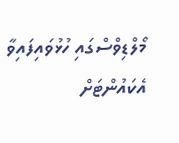މޯލްޑިވްސްގައި ހުޅުވައިފައިވާ އެކައުންޓަށް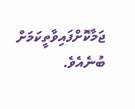ޖަމާކޮށްފައިވާތީކަމަށް ބުނެއެވެ.